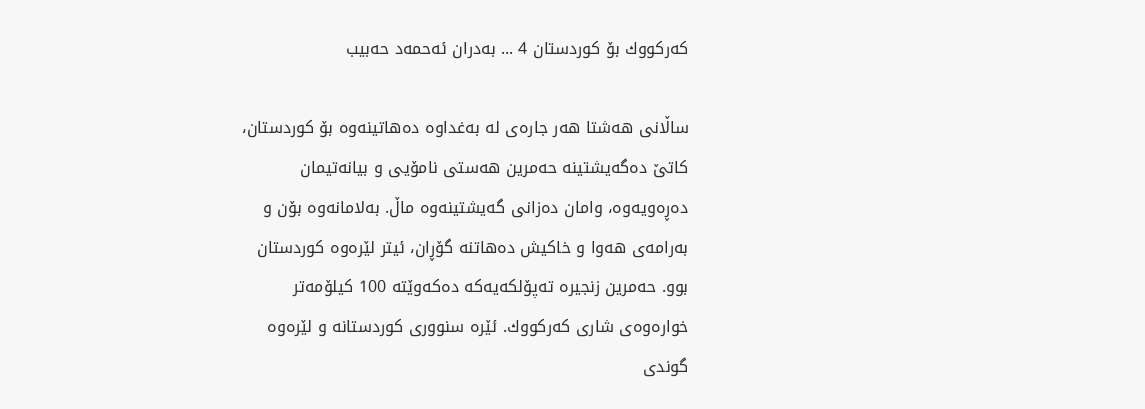كه‌ركووك بۆ كوردستان 4 ... به‌دران ئه‌حمه‌د حه‌بیب

ساڵانی هه‌شتا هه‌ر جاره‌ی له‌ به‌غداوه‌ ده‌هاتینه‌وه‌ بۆ كوردستان، كاتێ ده‌گه‌یشتینه‌ حه‌مرین هه‌ستی نامۆیی و بیانه‌تیمان ده‌ڕه‌ویه‌وه‌، وامان ده‌زانی گه‌یشتینه‌وه‌ ماڵ. به‌لامانه‌وه‌ بۆن و به‌رامه‌ی هه‌وا و خاكیش ده‌هاتنه‌ گۆڕان، ئیتر لێره‌وه‌ كوردستان بوو. حه‌مرین زنجیره‌ ته‌پۆلكه‌یه‌كه‌ ده‌كه‌وێته‌ 100 كیلۆمه‌تر خواره‌وه‌ی شاری كه‌ركووك. ئێره‌ سنووری كوردستانه‌ و لێره‌وه‌ گوندی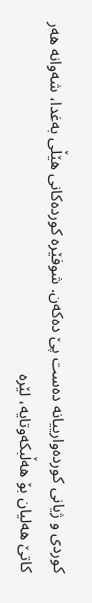كوردی و ژیانی كورده‌وارییانه‌ ده‌ست پێ ده‌كه‌ن. شوفێره‌ كورده‌كانی هێڵی به‌غدا، شه‌وانه‌ هه‌ر كاتێ هه‌لیان بۆ هه‌ڵبكه‌وتایه‌، لێره‌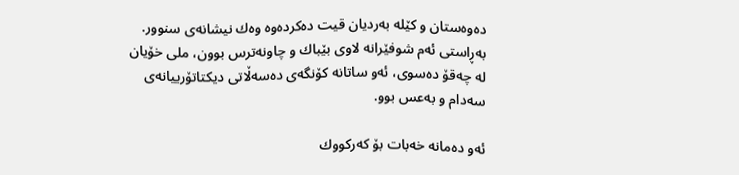ده‌وه‌ستان و كێله‌ به‌ردیان قیت ده‌كرده‌وه‌ وه‌ك نیشانه‌ی سنوور. به‌ڕاستی ئه‌م شوفێرانه‌ لاوی بێباك و چاونه‌ترس بوون، ملی خۆیان له‌ چه‌قۆ ده‌سوی، ئه‌و ساتانه‌ كۆنگه‌ی ده‌سه‌ڵاتی دیكتاتۆرییانه‌ی سه‌دام و به‌عس بوو.

ئه‌و ده‌مانه‌ خه‌بات بۆ كه‌ركووك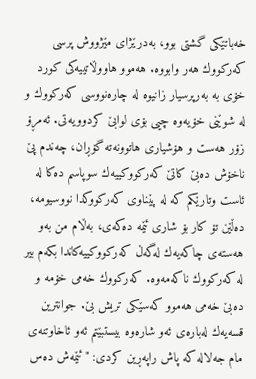خه‌باتێكی گشتی بوو، به‌درێژای مێژووش پرسی كه‌ركووك هه‌ر وابووه‌. هه‌موو هاووڵاتییه‌كی كورد خۆی به‌ به‌رپرسیار زانیوه‌ له‌ چاره‌نووسی كه‌ركووك و له‌ شوێنی خۆیه‌وه‌ چیی بۆی لوابێ كردوویه‌تی. ئه‌مڕۆ زۆر هه‌ست و هۆشیاری هاتوونه‌ته‌ گۆڕان، چه‌ندم پێ ناخۆش ده‌بێ كاتێ كه‌ركووكییه‌ك سوپاسم ده‌كا له‌ ئاست وتارێكم كه‌ له‌ پێناوی كه‌ركووكدا نووسیومه‌، ده‌ڵێن تۆ كار بۆ شاری ئێمه‌ ده‌كه‌ی، به‌ڵام من به‌و هه‌سته‌ی چاكه‌یه‌ك له‌گه‌ڵ كه‌ركووكییه‌كاندا بكه‌م بیر له‌ كه‌ركووك ناكه‌مه‌وه‌. كه‌ركووك خه‌می خۆمه‌ و ده‌بێ خه‌می هه‌موو كه‌سێكی تریش بێ. جوانترین قسه‌یه‌ك له‌باره‌ی ئه‌و شاره‌وه‌ بیستبێتم ئه‌و ئاخاوتنه‌ی مام جه‌لاله‌ كه‌ پاش راپه‌ڕین كردی: "ئێمه‌ش ده‌س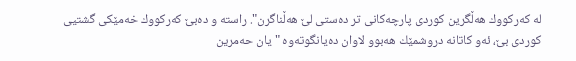له‌ كه‌ركووك هه‌ڵگرین كوردی پارچه‌كانی تر ده‌ستی لێ هه‌ڵناگرن". راسته‌ و ده‌بێ كه‌ركووك خه‌مێكی گشتیی كوردی بێ، ئه‌و كاتانه‌ دروشمێك هه‌بوو لاوان ده‌یانگوته‌وه‌ "یان حه‌مرین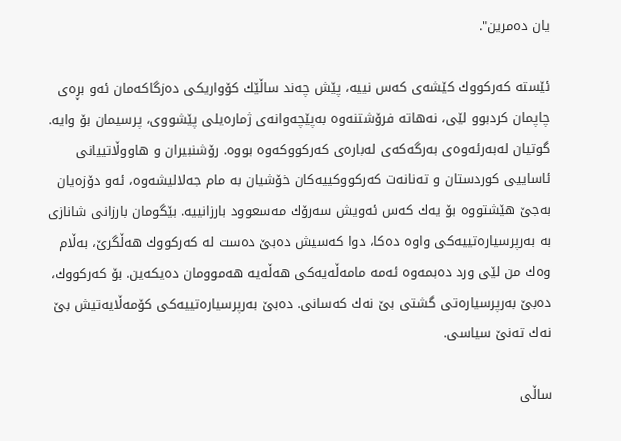یان ده‌مرین".

ئێسته‌ كه‌ركووك كێشه‌ی كه‌س نییه‌، پێش چه‌ند ساڵێك كۆواریكی ده‌زگاكه‌مان ئه‌و بڕه‌ی چاپمان كردبوو لێی، نه‌هاته‌ فرۆشتنه‌وه‌ به‌پێچه‌وانه‌ی ژماره‌یلی پێشووی، پرسیمان بۆ وایه‌. گوتیان له‌به‌رئه‌وه‌ی به‌رگه‌كه‌ی له‌باره‌ی كه‌ركووكه‌وه‌ بووه‌. رۆشنبیران و هاووڵاتییانی ئاساییی كوردستان و ته‌نانه‌ت كه‌ركووكییه‌كان خۆشیان به‌ مام جه‌لالیشه‌وه‌، ئه‌و دۆزه‌یان به‌جێ هێشتووه‌ بۆ یه‌ك كه‌س ئه‌ویش سه‌رۆك مه‌سعوود بارزانییه‌. بێگومان بارزانی شانازی به‌ به‌رپرسیاره‌تییه‌كی واوه‌ ده‌كا، دوا كه‌سیش ده‌بێ ده‌ست له‌ كه‌ركووك هه‌ڵگرێ، به‌ڵام وه‌ك من لێی ورد ده‌بمه‌وه‌ ئه‌مه‌ مامه‌ڵه‌یه‌كی هه‌ڵه‌یه‌ هه‌موومان ده‌یكه‌ین. بۆ كه‌ركووك، ده‌بێ به‌رپرسیاره‌تی گشتی بێ نه‌ك كه‌سانی. ده‌بێ به‌رپرسیاره‌تییه‌كی كۆمه‌ڵایه‌تیش بێ نه‌ك ته‌نێ سیاسی.

ساڵی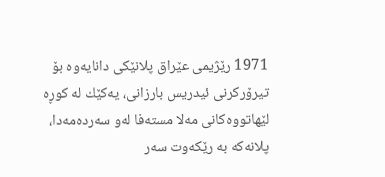1971 رێژیمی عێراق پلانێكی دانایه‌وه‌ بۆ تیرۆركرنی ئیدریس بارزانی، یه‌كێك له‌ كوڕه‌ لێهاتووه‌كانی مه‌لا مسته‌فا له‌و سه‌رده‌مه‌دا، پلانه‌كه‌ به‌ رێكه‌وت سه‌ر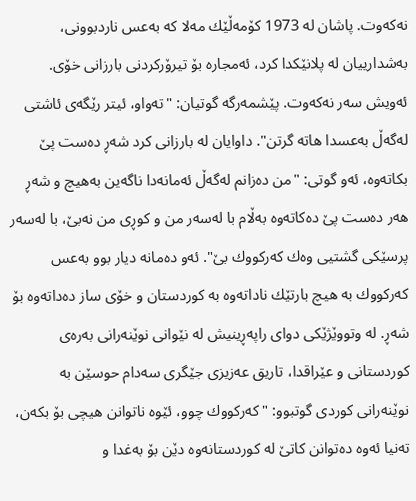نه‌كه‌وت. پاشان له‌ 1973 كۆمه‌ڵێك مه‌لا كه‌ به‌عس ناردبوونی، به‌شدارییان له‌ پلانێكدا كرد، ئه‌مجاره‌ بۆ تیرۆركردنی بارزانی خۆی. ئه‌ویش سه‌ر نه‌كه‌وت. پێشمه‌رگه‌ گوتیان: "ته‌واو، ئیتر رێگه‌ی ئاشتی له‌گه‌ڵ به‌عسدا هاته‌ گرتن". داوایان له‌ بارزانی كرد شه‌ڕ ده‌ست پێ بكاته‌وه‌، ئه‌و گوتی: "من ده‌زانم له‌گه‌ڵ ئه‌مانه‌دا ناگه‌ین به‌هیچ و شه‌ڕ هه‌ر ده‌ست پێ ده‌كاته‌وه‌ به‌ڵام با له‌سه‌ر من و كوڕی من نه‌بێ، با له‌سه‌ر پرسێكی گشتیی وه‌ك كه‌ركووك بێ". ئه‌و ده‌مانه‌ دیار بوو به‌عس كه‌ركووك به‌ هیچ بارتێك ناداته‌وه‌ به‌ كوردستان و خۆی ساز ده‌داته‌وه‌ بۆ شه‌ڕ. له‌ وتووێژێكی دوای راپه‌ڕینیش له‌ نێوانی نوێنه‌رانی به‌ره‌ی كوردستانی و عێراقدا، تاریق عه‌زیزی جێگری سه‌دام حوسێن به‌ نوێنه‌رانی كوردی گوتبوو: "كه‌ركووك چوو، ئێوه‌ ناتوانن هیچی بۆ بكه‌ن، ته‌نیا ئه‌وه‌ ده‌توانن كاتێ له‌ كوردستانه‌وه‌ دێن بۆ به‌غدا و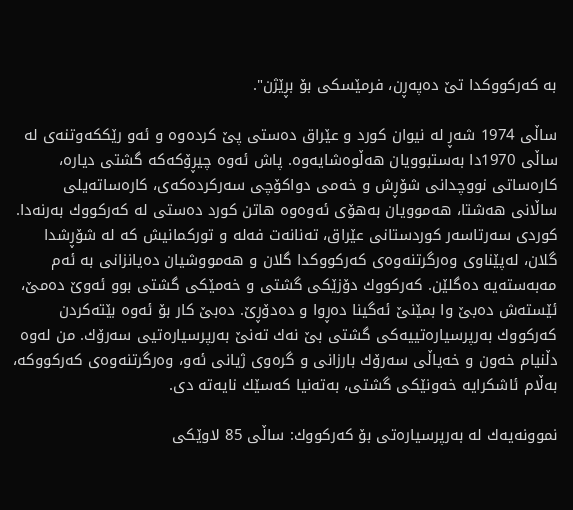به‌ كه‌ركووكدا تێ ده‌په‌ڕن، فرمێسكی بۆ بڕێژن".

ساڵی 1974 شه‌ڕ له‌ نیوان كورد و عێراق ده‌ستی پێ كرده‌وه‌ و ئه‌و رێككه‌وتنه‌ی له‌ ساڵی 1970دا به‌ستبوویان هه‌ڵوه‌شایه‌وه‌. پاش ئه‌وه‌ چیڕۆكه‌كه‌ گشتی دیاره‌، كاره‌ساتی نووچدانی شۆڕش و خه‌می دواكۆچی سه‌ركرده‌كه‌ی، كاره‌ساته‌یلی ساڵانی هه‌شتا، هه‌موویان به‌هۆی ئه‌وه‌وه‌ هاتن كورد ده‌ستی له‌ كه‌ركووك به‌رنه‌دا. كوردی سه‌رتاسه‌ر كوردستانی عێراق، ته‌نانه‌ت فه‌له‌ و توركمانیش كه‌ له‌ شۆڕشدا گلان، له‌پێناوی وه‌رگرتنه‌وه‌ی كه‌ركووكدا گلان و هه‌مووشیان ده‌یانزانی به‌ ئه‌م مه‌به‌سته‌یه‌ ده‌گلێن. كه‌ركووك دۆزێكی گشتی و خه‌مێكی گشتی بوو ئه‌وێ ده‌مێ، ئێسته‌ش ده‌بێ وا بمێنێ ئه‌گینا ده‌ڕوا و ده‌دۆڕێ. ده‌بێ كار بۆ ئه‌وه‌ بێته‌كردن كه‌ركووك به‌رپرسیاره‌تییه‌كی گشتی بێ نه‌ك ته‌نێ به‌رپرسیاره‌تیی سه‌رۆك. من له‌وه‌ دڵنیام خه‌ون و خه‌یاڵی سه‌رۆك بارزانی و گره‌وی ژیانی ئه‌و، وه‌رگرتنه‌وه‌ی كه‌ركووكه‌، به‌ڵام ئاشكرایه‌ خه‌ونێكی گشتی، به‌ته‌نیا كه‌سێك نایه‌ته‌ دی.

نموونه‌یه‌ك له‌ به‌رپرسیاره‌تی بۆ كه‌ركووك: ساڵی 85 لاوێكی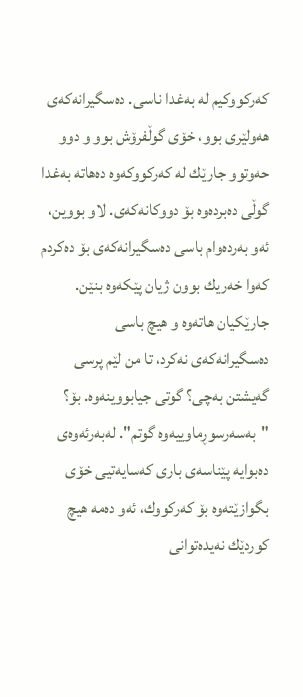كه‌ركووكیم له‌ به‌غدا ناسی. ده‌سگیرانه‌كه‌ی هه‌ولێری بوو، خۆی گوڵفرۆش بوو و دوو حه‌وتوو جارێك له‌ كه‌ركووكه‌وه‌ ده‌هاته‌ به‌غدا گوڵی ده‌برده‌وه‌ بۆ دووكانه‌كه‌ی. لاو بووین، ئه‌و به‌رده‌وام باسی ده‌سگیرانه‌كه‌ی بۆ ده‌كردم كه‌وا خه‌ریك بوون ژیان پێكه‌وه‌ بنێن. جارێكیان هاته‌وه‌ و هیچ باسی ده‌سگیرانه‌كه‌ی نه‌كرد، تا من لێم پرسی گه‌یشتن به‌چی؟ گوتی جیابووینه‌وه‌. بۆ؟ "به‌سه‌رسوڕماوییه‌وه‌ گوتم". له‌به‌رئه‌وه‌ی ده‌بوایه‌ پێناسه‌ی باری كه‌سایه‌تیی خۆی بگوازێته‌وه‌ بۆ كه‌ركووك، ئه‌و ده‌مه‌ هیچ كوردێك نه‌یده‌توانی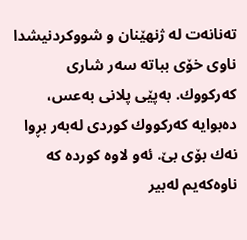ته‌نانه‌ت له‌ ژنهێنان و شووكردنیشدا ناوی خۆی بباته‌ سه‌ر شاری كه‌ركووك. به‌پێی پلانی به‌عس، ده‌بوایه‌ كه‌ركووك كوردی له‌به‌ر بڕوا نه‌ك بۆی بێ. ئه‌و لاوه‌ كورده‌ كه‌ ناوه‌كه‌یم له‌بیر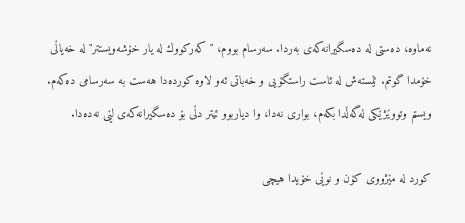نه‌ماوه‌، ده‌ستی له‌ ده‌سگیرانه‌كه‌ی به‌ردا. سه‌رسام بووم، "كه‌ركووك له‌ یار خۆشه‌ویستتر" له‌ خه‌یاڵی خۆمدا گوتم. ئێسته‌ش له‌ ئاست راستگۆیی و خه‌باتی ئه‌و لاوه‌ كورده‌دا هه‌ست به‌ سه‌رسامی ده‌كه‌م. ویستم وتووێژێكی له‌گه‌ڵدا بكه‌م، بواری نه‌دا، وا دیاربوو ئیتر دڵی بۆ ده‌سگیرانه‌كه‌ی لێی نه‌ده‌دا.

كورد له‌ مێژووی كۆن و نوێی خۆیدا هیچی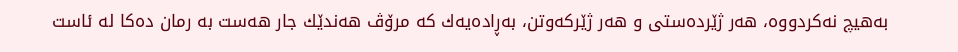به‌هیچ نه‌كردووه‌، هه‌ر ژێرده‌ستی و هه‌ر ژێركه‌وتن، به‌ڕاده‌یه‌ك كه‌ مرۆڤ هه‌ندێك جار هه‌ست به‌ رمان ده‌كا له‌ ئاست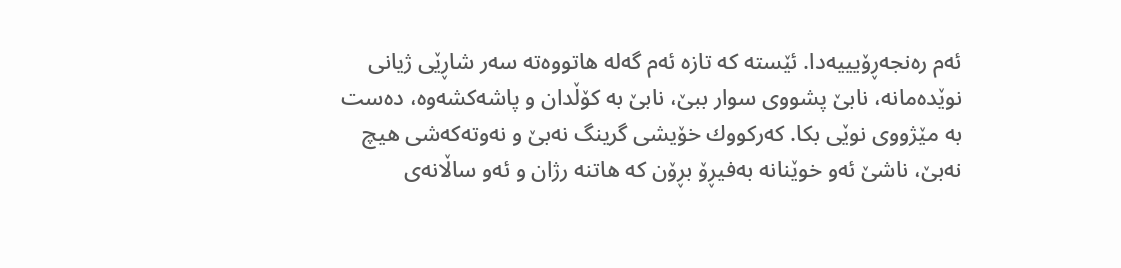ئه‌م ره‌نجه‌ڕۆیییه‌دا. ئێسته‌ كه‌ تازه‌ ئه‌م گه‌له‌ هاتووه‌ته‌ سه‌ر شاڕێی ژیانی نوێده‌مانه‌، نابێ پشووی سوار ببێ، نابێ به‌ كۆڵدان و پاشه‌كشه‌وه‌، ده‌ست به‌ مێژووی نوێی بكا. كه‌ركووك خۆیشی گرینگ نه‌بێ و نه‌وته‌كه‌شی هیچ نه‌بێ، ناشێ ئه‌و خوێنانه‌ به‌فیڕۆ بڕۆن كه‌ هاتنه‌ رژان و ئه‌و ساڵانه‌ی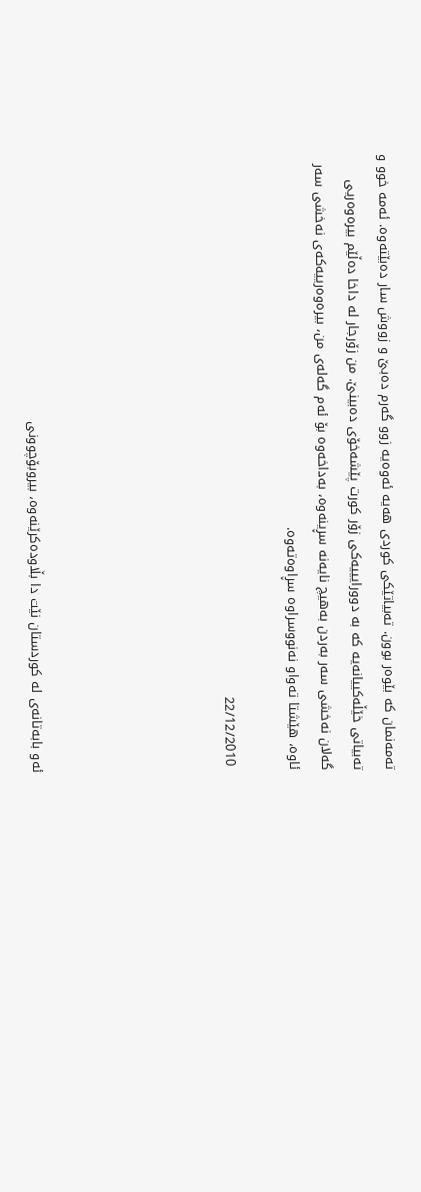ته‌مه‌نمان كه‌ بێوه‌ر بوون. ته‌بیاتێكی كوردی هه‌یه‌ ئه‌وه‌یه‌ زوو گه‌رم ده‌بێ و زووش سار ده‌بێته‌وه‌. ئه‌مه‌ خوو و ته‌بیاتی خێڵه‌كییانه‌یه‌ كه‌ به‌ دوورایییه‌كی زۆر كورت پێشه‌خۆی ده‌بینێ. من زۆرجار له‌ داخا ده‌ڵێم بیره‌وه‌ریی گه‌لان نه‌خشی سه‌ر به‌ردن به‌هیچ نایه‌نه‌ سڕینه‌وه‌، به‌داخه‌وه‌ بۆ ئه‌م گه‌له‌ی من، بیره‌وه‌رییه‌كه‌ی نه‌خشی سه‌ر ئاوه‌، هێشتا ته‌واو نه‌نووسراوه‌ سڕاوه‌ته‌وه‌.

 22/12/2010





ئه‌و بابه‌تانه‌ی له‌ کوردستان نێت دا بڵاوده‌کرێنه‌وه‌، بیروبۆچوونی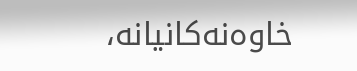خاوه‌نه‌کانیانه‌،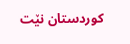کوردستان نێت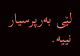لێی به‌رپرسیار نییه‌.